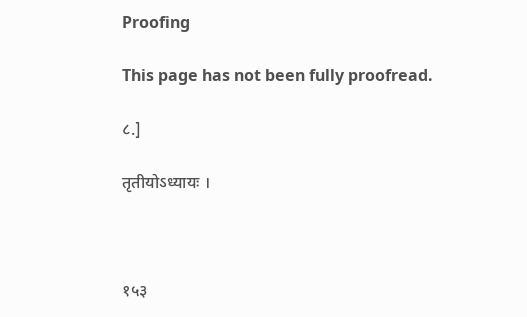Proofing

This page has not been fully proofread.

८.]

तृतीयोऽध्यायः ।



१५३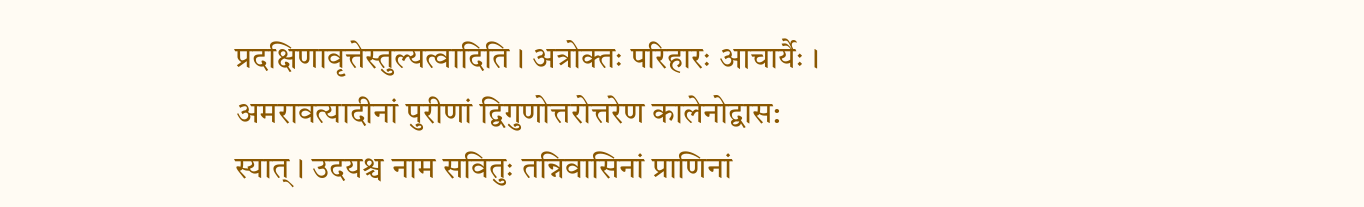प्रदक्षिणावृत्तेस्तुल्यत्वादिति । अत्रोक्तः परिहारः आचार्यैः ।
अमरावत्यादीनां पुरीणां द्विगुणोत्तरोत्तरेण कालेनोद्वास:
स्यात् । उदयश्च नाम सवितुः तन्निवासिनां प्राणिनां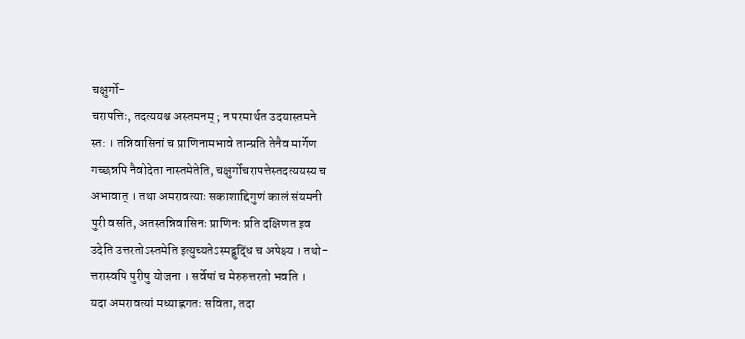चक्षुर्गो-
चरापत्तिः, तदत्ययश्च अस्तमनम् ; न परमार्थत उदयास्तमने
स्त: । तन्निवासिनां च प्राणिनामभावे तान्प्रति तेनैव मार्गेण
गच्छन्नपि नैवोदेता नास्तमेतेति, चक्षुर्गोचरापत्तेस्तदत्ययस्य च
अभावात् । तथा अमरावत्याः सकाशाद्दिगुणं कालं संयमनी
पुरी वसति, अतस्तन्निवासिनः प्राणिनः प्रति दक्षिणत इव
उदेति उत्तरतोऽस्तमेति इत्युच्यतेऽस्मद्बुद्धिं च अपेक्ष्य । तथो-
त्तरास्वपि पुरीषु योजना । सर्वेषां च मेरुरुत्तरतो भवति ।
यदा अमरावत्यां मध्याह्नगतः सविता, तदा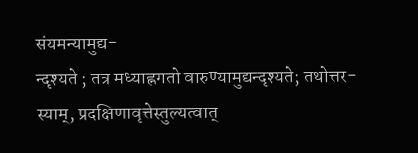संयमन्यामुद्य-
न्दृश्यते ; तत्र मध्याह्नगतो वारुण्यामुद्यन्दृश्यते; तथोत्तर-
स्याम्, प्रदक्षिणावृत्तेस्तुल्यत्वात्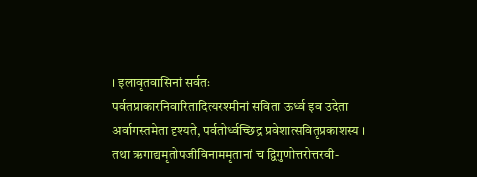। इलावृतवासिनां सर्वतः
पर्वतप्राकारनिवारितादित्यरश्मीनां सविता ऊर्ध्व इव उदेता
अर्वागस्तमेता दृश्यते, पर्वतोर्ध्वच्छिद्र प्रवेशात्सवितृप्रकाशस्य ।
तथा ऋगाद्यमृतोपजीविनाममृतानां च द्विगुणोत्तरोत्तरवी-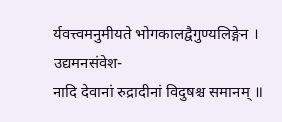र्यवत्त्वमनुमीयते भोगकालद्वैगुण्यलिङ्गेन । उद्यमनसंवेश-
नादि देवानां रुद्रादीनां विदुषश्च समानम् ॥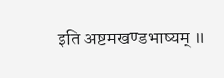इति अष्टमखण्डभाष्यम् ॥